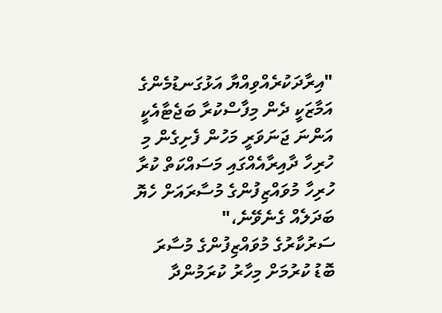"އިރާދަކުރެއްވިއްޔާ އަޅުގަނޑުމެންގެ އަމާޒަކީ ދެން މިފާސްކުރާ ބަޖެޓާއެކީ އަންނަ ޖަނަވަރީ މަހުން ފެށިގެން މި ހުރިހާ ދާއިރާއެއްގައި މަސައްކަތް ކުރާ ހުރިހާ މުވައްޒިފުންގެ މުސާރައަށް ހެޔޮ ބަދަލެއް ގެނެވޭނެ،"
ސަރުކާރުގެ މުވައްޒިފުންގެ މުސާރަ ބޮޑު ކުރުމަށް މިހާރު ކުރަމުންދާ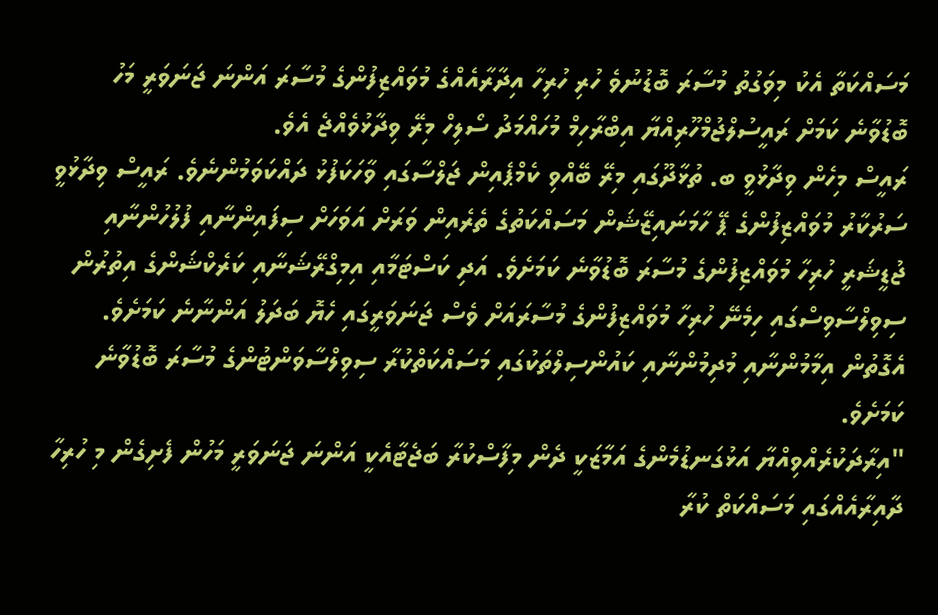މަސައްކަތާ އެކު މިވަގުތު މުސާރަ ބޮޑުނުވެ ހުރި ހުރިހާ އިދާރާއެއްގެ މުވައްޒިފުންގެ މުސާރަ އަންނަ ޖަނަވަރީ މަހު ބޮޑުވާނެ ކަމަށް ރައީސުލްޖުމްހޫރިއްޔާ އިބްރާހިމް މުހައްމަދު ސޯލިހް މިރޭ ވިދާޅުވެއްޖެ އެވެ.
ރައީސް މިހެން ވިދާޅުވީ ބ. ތުޅާދޫގައި މިރޭ ބޭއްވި ކެމްޕެއިން ޖަލްސާގައި ވާހަކަފުޅު ދައްކަވަމުންނެވެ. ރައީސް ވިދާޅުވީ ސަރުކާރު މުވައްޒިފުންގެ ޕޭ ހާމަނައިޒޭޝަން މަސައްކަތުގެ ތެރެއިން ވަރަށް އަވަހަށް ސިފައިންނާއި ފުލުހުންނާއި ޖުޑީޝަރީ ހުރިހާ މުވައްޒިފުންގެ މުސާރަ ބޮޑުވާނެ ކަމަށެވެ. އަދި ކަސްޓަމާއި އިމިގްރޭޝަނާއި ކަރެކްޝަންގެ އިތުރުން ސިވިލްސާވިސްގައި ހިމެނޭ ހުރިހާ މުވައްޒިފުންގެ މުސާރައަށް ވެސް ޖަނަވަރީގައި ހެޔޮ ބަދަލު އަންނާނެ ކަމަށެވެ.
އެގޮތުން އިމާމުންނާއި މުދިމުންނާއި ކައުންސިލްތަކުގައި މަސައްކަތްކުރާ ސިވިލްސާވަންޓުންގެ މުސާރަ ބޮޑުވާނެ ކަމަށެވެ.
"އިރާދަކުރެއްވިއްޔާ އަޅުގަނޑުމެންގެ އަމާޒަކީ ދެން މިފާސްކުރާ ބަޖެޓާއެކީ އަންނަ ޖަނަވަރީ މަހުން ފެށިގެން މި ހުރިހާ ދާއިރާއެއްގައި މަސައްކަތް ކުރާ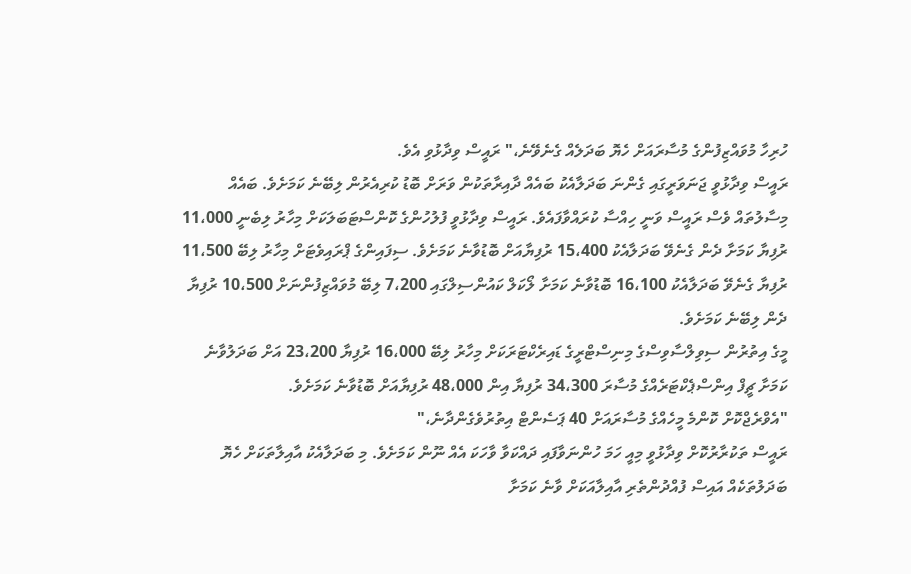ހުރިހާ މުވައްޒިފުންގެ މުސާރައަށް ހެޔޮ ބަދަލެއް ގެނެވޭނެ،" ރައީސް ވިދާޅުވި އެވެ.
ރައީސް ވިދާޅުވީ ޖަނަވަރީގައި ގެންނަ ބަދަލާއެކު ބައެއް ދާއިރާތަކުން ވަރަށް ބޮޑު ކުރިއެރުން ލިބޭނެ ކަމަށެވެ. ބައެއް މިސާލުތައް ވެސް ރައީސް ވަނީ ހިއްސާ ކުރައްވާފައެވެ. ރައީސް ވިދާޅުވީ ފުލުހުންގެ ކޮންސްޓަބަލަކަށް މިހާރު ލިބެނީ 11،000 ރުފިޔާ ކަމަށާ ދެން ގެނެވޭ ބަދަލާއެކު 15،400 ރުފިޔާއަށް ބޮޑުވާނެ ކަމަށެވެ. ސިފައިންގެ ޕްރައިވެޓަށް މިހާރު ލިބޭ 11،500 ރުފިޔާ ގެނެވޭ ބަދަލާއެކު 16،100 ބޮޑުވާނެ ކަމަށާ ލޯކަލް ކައުންސިލްގައި 7،200 ލިބޭ މުވައްޒިފުންނަށް 10،500 ރުފިޔާ ދެން ލިބޭނެ ކަމަށެވެ.
މީގެ އިތުރުން ސިވިލްސާވިސްގެ މިނިސްޓްރީގެ ޑައިރެކްޓަރަކަށް މިހާރު ލިބޭ 16،000 ރުފިޔާ 23،200 އަށް ބަދަލުވާނެ ކަމަށާ ޗީފް އިންސްޕެކްޓަރެއްގެ މުސާރަ 34،300 ރުފިޔާ އިން 48،000 ރުފިޔާއަށް ބޮޑުވާނެ ކަމަށެވެ.
"އެވްރެޖްކޮށް ކޮންމެ މީހެއްގެ މުސާރައަށް 40 ޕަސެންޓް އިތުރުވެގެންދާނެ،"
ރައީސް ތަކުރާރުކޮށް ވިދާޅުވީ މިއީ ހަމަ ހުންނަވާފައި ދައްކަވާ ވާހަކަ އެއް ނޫން ކަމަށެވެ. މި ބަދަލާއެކު އާއިލާތަކަށް ހެޔޮ ބަދަލުތަކެއް އައިސް ފުއްދުންތެރި އާއިލާއަކަށް ވާނެ ކަމަށާ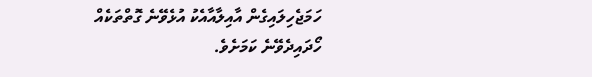ހަމަޖެހިލައިގެން އާއިލާއާއެކު އުޅެވޭނެ ގޮތްތަކެއް ހޯދައިދެވޭނެ ކަމަށެވެ.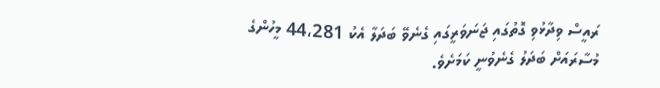ރައީސް ވިދާޅުވި ގޮތުގައި ޖަނަވަރީގައި ގެނެވޭ ބަދަލާ އެކު 44،281 މީހުންގެ މުސާރައަށް ބަދަލު ގެނެވުނީ ކަމަށެވެ.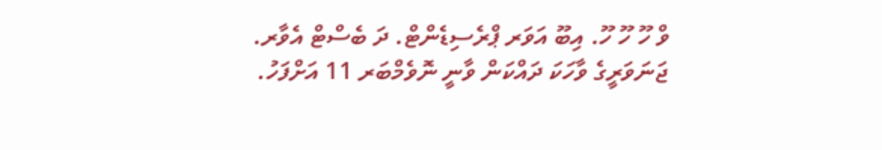ވް ހޫ ހޫ ހޫ. އިބޫ އަވަރ ޕްރެސިޑެންޓް. ދަ ބެސްޓް އެވާރ.
ޖަނަވަރީގެ ވާހަކަ ދައްކަން ވާނީ ނޮވެމްބަރ 11 އަށްފަހު.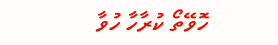ހޮވޭތޯ ކުރާހާ ހުވާ